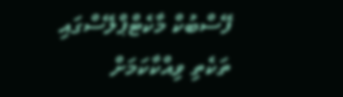ފޭސްބުކް މާކެޓްޕްލޭސްގައި ތަކެތި ވިއްކާކަމަށް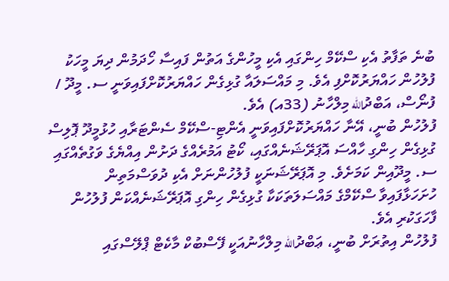ބުނެ ތަފާތު އެކި ސްކޭމް ހިންގައި އެކި މީހުންގެ އަތުން ފައިސާ ހޯދަމުން ދިޔަ މީހަކު ފުލުހުން ހައްޔަރުކޮށްފި އެވެ. މި މައްސަލައާ ގުޅިގެން ހައްޔަރުކޮށްފައިވަނީ ސ. މީދޫ / ފުނޯސް، އަބްދުالله މިލްހާނު (33އ) އެވެ.
ފުލުހުން ބުނީ، އޭނާ ހައްޔަރުކޮށްފައިވަނީ އެންޓި-ސްކޭމް ސެންޓަރާއި ހުޅުމީދޫ ޕޮލިސް ގުޅިގެން ހިންގި ހާއްސަ އޮޕަރޭޝަނެއްގައި، ކޯޓު އަމުރެއްގެ ދަށުން އިއްޔެގެ ވަގުތެއްގައި ސ. މީދޫއިން ކަމަށެވެ. މި އޮޕަރޭޝަނަކީ ފުލުހުންނަށް އެކި ދުވަސްމަތިން ހުށަހަޅާފައިވާ ސްކޭމްގެ މައްސަލަތަކަކާ ގުޅިގެން ހިންގި އޮޕަރޭޝަނެއްކަން ފުލުހުން ފާހަގަކުރި އެވެ.
ފުލުހުން އިތުރަށް ބުނީ، ޢަބްދުالله މިލްހާނުއަކީ ފޭސްބުކް މާކެޓް ޕްލޭސްގައި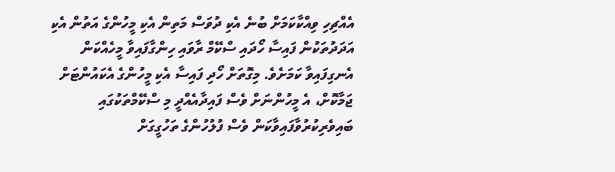އެއްޗިހި ވިއްކާކަމަށް ބުނެ އެކި ދުވަސް މަތިން އެކި މީހުންގެ އަތުން އެކި އަދަދުތަކުން ފައިސާ ހޯދައި ސްކޭމް ރާވައި ހިންގާފައިވާ މީހެއްކަން އެނގިފައިވާ ކަމަށެވެ. މިގޮތަށް ހޯދި ފައިސާ އެކި މީހުންގެ އެކައުންޓަށް ޖަމާކޮށް، އެ މީހުންނަށް ވެސް ފައިދާއެއްދީ މި ސްކޭމްތަކުގައި ބައިވެރިކުރުވާފައިވާކަން ވެސް ފުލުހުންގެ ތަހުގީގަށް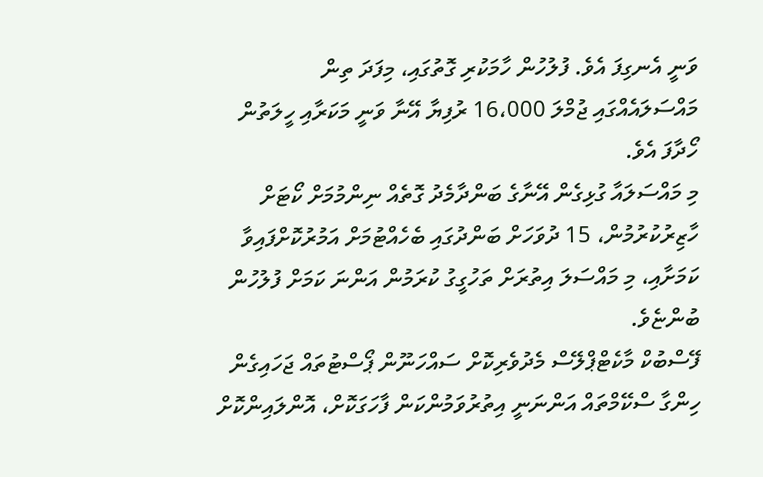ވަނީ އެނގިފަ އެވެ. ފުލުހުން ހާމަކުރި ގޮތުގައި، މިފަދަ ތިން މައްސަލައެއްގައި ޖުމްލަ 16،000 ރުފިޔާ އޭނާ ވަނީ މަކަރާއި ހީލަތުން ހޯދާފަ އެވެ.
މި މައްސަލައާ ގުޅިގެން އޭނާގެ ބަންދާމެދު ގޮތެއް ނިންމުމަށް ކޯޓަށް ހާޒިރުކުރުމުން، 15 ދުވަހަށް ބަންދުގައި ބެހެއްޓުމަށް އަމުރުކޮށްފައިވާ ކަމަށާއި، މި މައްސަލަ އިތުރަށް ތަހުގީގު ކުރަމުން އަންނަ ކަމަށް ފުލުހުން ބުންޏެވެ.
ފޭސްބުކް މާކެޓްޕްލޭސް މެދުވެރިކޮށް ސައްހަނޫން ޕޯސްޓުތައް ޖަހައިގެން ހިންގާ ސްކޭމްތައް އަންނަނީ އިތުރުވަމުންކަން ފާހަގަކޮށް، އޮންލައިންކޮށް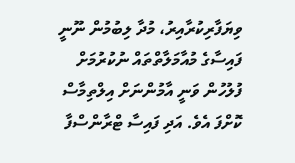ވިޔަފާރިކުރާއިރު، މުދާ ލިބުމުން ނޫނީ ފައިސާގެ މުއާމަލާތްތައް ނުކުރުމަށް ފުލުހުން ވަނީ އާމުންނަށް އިލްތިމާސް ކޮށްފަ އެވެ. އަދި ފައިސާ ޓްރާންސްފާ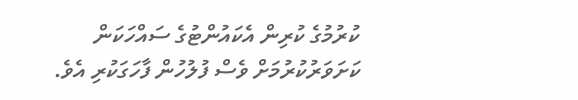ކުރުމުގެ ކުރިން އެކައުންޓުގެ ސައްހަކަން ކަށަވަރުކުރުމަށް ވެސް ފުލުހުން ފާހަގަކުރި އެވެ.